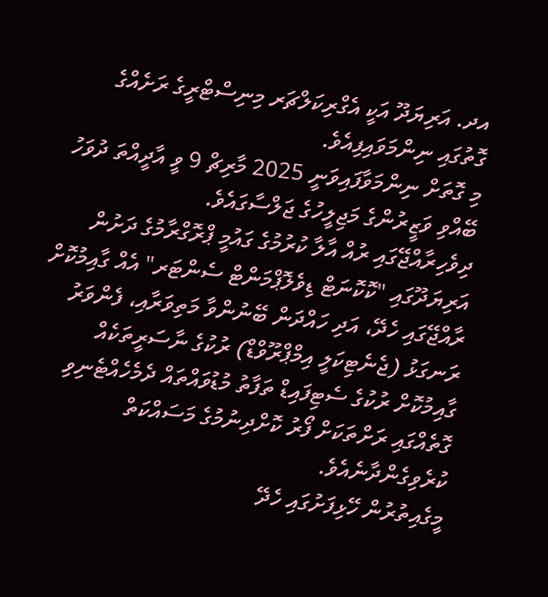އދ. އަރިޔަދޫ އަކީ އެގްރިކަލްޗަރ މިނިސްޓްރީގެ ރަށެއްގެ ގޮތުގައި ނިންމަވައިފިއެވެ.
މި ގޮތަށް ނިންމަވާފައިވަނީ 2025 މާރިޗް 9 ވީ އާދީއްތަ ދުވަހު ބޭއްވި ވަޒީރުންގެ މަޖިލީހުގެ ޖަލްސާގައެވެ.
ދިވެހިރާއްޖޭގައި ރުއް އާލާ ކުރުމުގެ ގައުމީ ޕްރޮގްރާމުގެ ދަށުން އަރިޔަދޫގައި "ކޮކޮނަޓް ޑިވެލޮޕްމަންޓް ސެންޓަރ" އެއް ގާއިމުކޮށް ރާއްޖޭގައި ހެދޭ، އަދި ހައްދަން ބޭނުންވާ މަތިވަރާއި، ފެންވަރު ރަނގަޅު (ޖެނެޓިކަލީ އިމްޕްރޫވްޑް) ރުކުގެ ނާސަރީތަކެއް ގާއިމުކޮށް ރުކުގެ ސެޓިފައިޑް ތަފާތު މުޑުވައްތައް ދެމެހެއްޓެނިވި ގޮތެއްގައި ރަށްތަކަށް ފޯރު ކޮށްދިނުމުގެ މަސައްކަތް ކުރެވިގެންދާނެއެވެ.
މީގެއިތުރުން ހޭޅިފަށުގައި ހެދޭ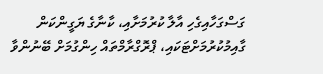ގަސްގަހާއިގެހި އާލާ ކުރުމަށާއި، ކާނާގެ ޔަގީންކަން ގާއިމުކުރުމަށްޓަކައި، ޕްރޮގްރާމްތައް ހިންގުމަށް ބޭނުންވާ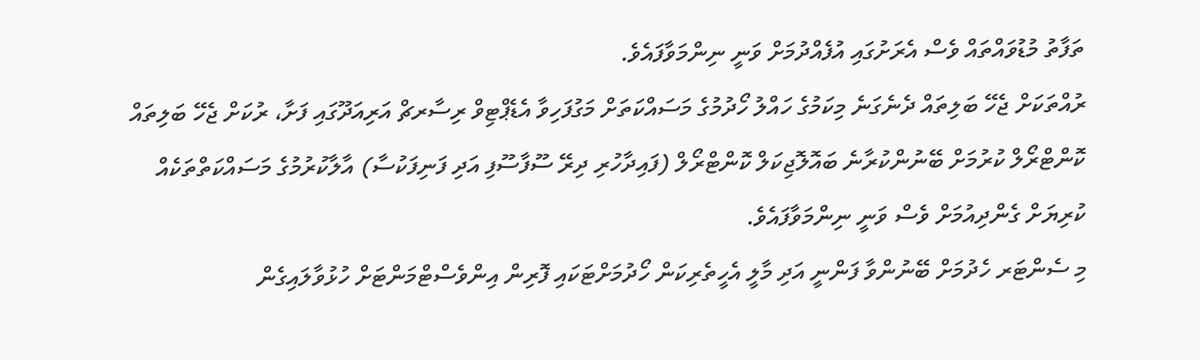ތަފާތު މުޑުވައްތައް ވެސް އެރަށުގައި އުފެއްދުމަށް ވަނީ ނިންމަވާފައެވެ.
ރުއްތަކަށް ޖެހޭ ބަލިތައް ދެނެގަނެ މިކަމުގެ ހައްލު ހޯދުމުގެ މަސައްކަތަށް މަގުފަހިވާ އެޑެޕްޓިވް ރިސާރޗް އަރިއަދޫގައި ފަށާ، ރުކަށް ޖެހޭ ބަލިތައް ކޮންޓްރޯލް ކުރުމަށް ބޭނުންކުރާނެ ބައޮލޮޖިކަލް ކޮންޓްރޯލް (ފައިދާހުރި ދިރޭ ސޫފާސޫފި އަދި ފަނިފަކުސާ) އާލާކުރުމުގެ މަސައްކަތްތަކެއް ކުރިޔަށް ގެންދިއުމަށް ވެސް ވަނީ ނިންމަވާފައެވެ.
މި ސެންޓަރ ހެދުމަށް ބޭނުންވާ ފަންނީ އަދި މާލީ އެހީތެރިކަން ހޯދުމަށްޓަކައި ފޮރިން އިންވެސްޓްމަންޓަށް ހުޅުވާލައިގެން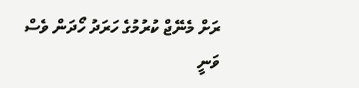ރަށް މެނޭޖް ކުރުމުގެ ހަރަދު ހޯދަން ވެސް ވަނީ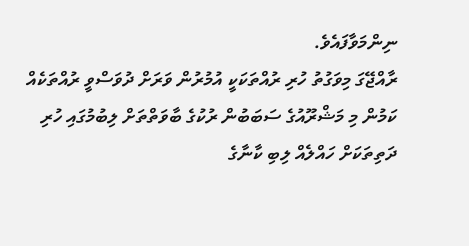ނިންމަވާފައެވެ.
ރާއްޖޭގަ މިވަގުތު ހުރި ރުއްތަކަކީ އުމުރުން ވަރަށް ދުވަސްވީ ރުއްތަކެއް ކަމުން މި މަޝްރޫއުގެ ސަބަބުން ރުކުގެ ބާވަތްތަށް ލިބުމުގައި ހުރި ދަތިތަކަށް ހައްލެއް ލިބި ކާނާގެ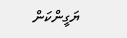ޔަގީންކަން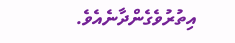އިތުރުވެގެންދާނެއެވެ.